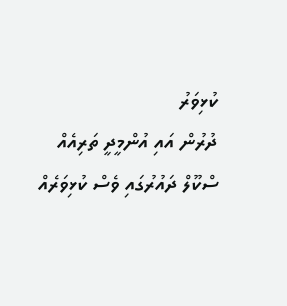ކުޅިވަރު
ދުރުން އައި އުންމީދީ ތަރިއެއް
ސްކޫލް ދައުރުގައި ވެސް ކުޅިވަރެއް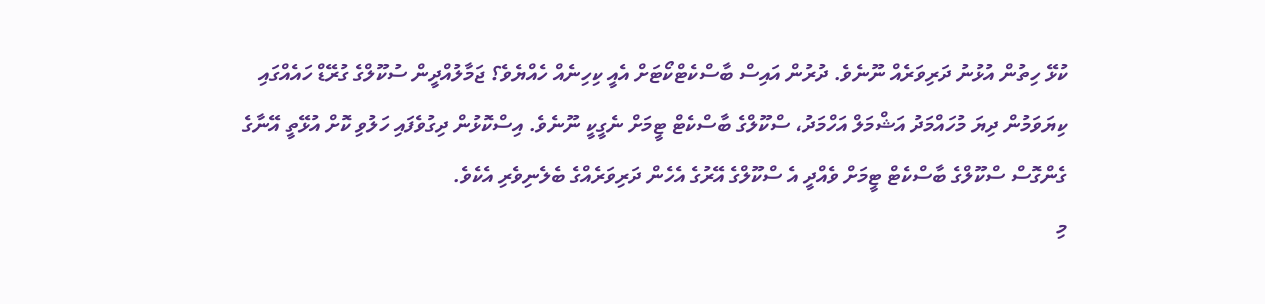ކުޅޭ ހިތުން އުޅުނު ދަރިވަރެއް ނޫނެވެ. ދުރުން އައިސް ބާސްކެޓްކޯޓަށް އެއީ ކިހިނެއް ހެއްޔެވެ؟ ޖަމާލުއްދީން ސުކޫލްގެ ގުރޭޑް ހައެއްގައި ކިޔަވަމުން ދިޔަ މުހައްމަދު އަޝްމަލް އަހްމަދު، ސްކޫލްގެ ބާސްކެޓް ޓީމަށް ނެގީކީ ނޫނެވެ. އިސްކޮޅުން ދިގުވެފައި ހަލުވި ކޮށް އުޅޭތީ އޭނާގެ ގެންގޮސް ސްކޫލްގެ ބާސްކެޓް ޓީމަށް ވެއްދީ އެ ސްކޫލްގެ އޭރުގެ އެހެން ދަރިވަރެއްގެ ބެލެނިވެރި އެކެވެ.
މި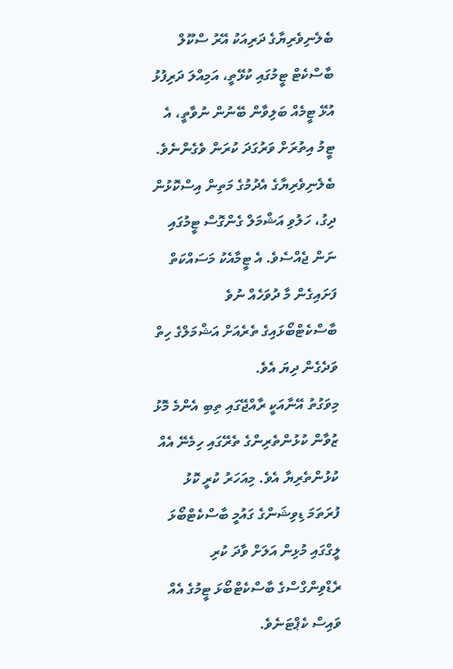ބެލެނިވެރިޔާގެ ދަރިއަކު އޭރު ސްކޫލް ބާސްކެޓް ޓީމުގައި ކުޅޭތީ، އަމިއްލަ ދަރިފުޅު އުޅޭ ޓީމެއް ބަލިވާން ބޭނުން ނުވާތީ، އެ ޓީމު އިތުރަށް ވަރުގަދަ ކުރަން ވެގެންނެވެ. ބެލެނިވެރިޔާގެ އެދުމުގެ މަތިން އިސްކޮޅުން ދިގު، ހަލުވި އަޝްމަލް ގެންގޮސް ޓީމުގައި ނަން ޖެއްސެވެ. އެ ޓީމާއެކު މަސައްކަތް ފަށައިގެން މާ ދުވަހެއް ނުވެ ބާސްކެޓްބޯޅައިގެ ތެރެއަށް އަޝްމަލްގެ ހިތް ވަދެގެން ދިޔަ އެވެ.
މިވަގުތު އޭނާއަކީ ރާއްޖޭގައި ތިބި އެންމެ މޮޅު ޒުވާން ކުޅުންތެރިންގެ ތެރޭގައި ހިމެނޭ އެއް ކުޅުންތެރިޔާ އެވެ. މިއަހަރު ކުރީ ކޮޅު ފުރަތަމަ ޑިވިޝަންގެ ގައުމީ ބާސްކެޓްބޯޅަ ލީގްގައި މުޅިން އަލަށް ވާދަ ކުރި ރެޑްވިންގްސްގެ ބާސްކެޓްބޯޅަ ޓީމުގެ އެއް ވައިސް ކެޕްޓަނެވެ.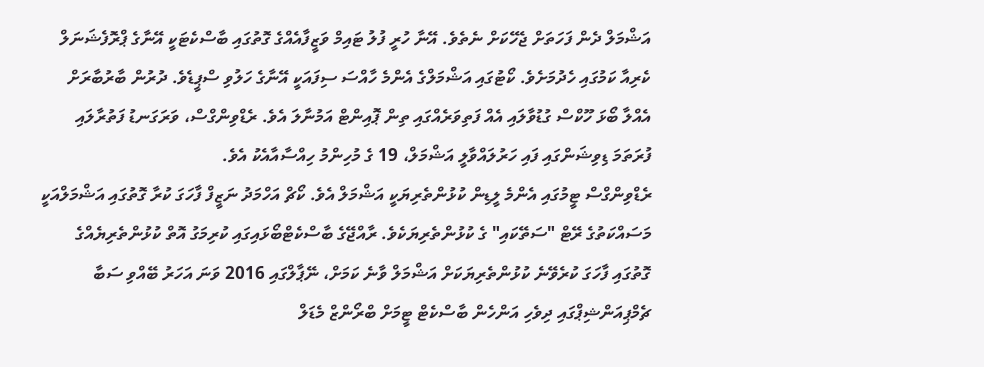އަޝްމަލް ދެން ފަހަތަށް ޖެހޭކަށް ނެތެވެ. އޭނާ ހުރީ ފުލު ޓައިމް ވަޒީފާއެއްގެ ގޮތުގައި ބާސްކެޓަކީ އޭނާގެ ޕްރޮފެޝަނަލް ކެރިއާ ކަމުގައި ހެދުމަށެވެ. ކޯޓުގައި އަޝްމަލްގެ އެންމެ ހާއްސަ ސިފައަކީ އޭނާގެ ހަލުވި ސްޕީޑެވެ. ދުރުން ބާރުބާރަށް އެއްލާ ބޯޅަ ހޫކްސް ގުޑުވާލައި އެއް ފަތިވަރެއްގައި ތިން ޕޮއިންޓް އަމުނާލަ އެވެ. ރެޑްވިންގްސް، ވަރަގަނޑު ފަތުރާލައި ފުރަތަމަ ޑިވިޝަންގައި ފައި ހަރުލައްވާލީ އަޝްމަލް، 19 ގެ މުހިންމު ހިއްސާއާއެކު އެވެ.
ރެޑްވިންގްސް ޓީމުގައި އެންމެ ލީޑިން ކުޅުންތެރިޔަކީ އަޝްމަލް އެވެ. ކޯޗް އަހްމަދު ނަޒީފް ފާހަގަ ކުރާ ގޮތުގައި އަޝްމަލްއަކީ މަސައްކަތުގެ ރޭޓް "ސަތޭކައި" ގެ ކުޅުންތެރިޔަކެވެ. ރާއްޖޭގެ ބާސްކެޓްބޯޅައިގައި ކުރިމަގު އޮތް ކުޅުންތެރިޔެއްގެ ގޮތުގައި ފާހަގަ ކުރެވޭނެ ކުޅުންތެރިޔަކަށް އަޝްމަލް ވާނެ ކަމަށް، ނޭޕާލްގައި 2016 ވަނަ އަހަރު ބޭއްވި ސަބާ ޗެމްޕިއަންޝިޕްގައި ދިވެހި އަންހެން ބާސްކެޓް ޓީމަށް ބްރޯންޒް މެޑަލް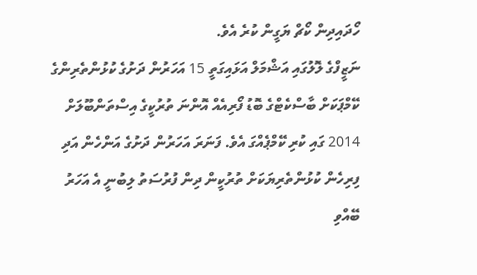ހޯދައިދިން ކޯޗް ޔަގީން ކުރެ އެވެ.
ނަޒީފްގެ ލޮލުގައި އަޝްމަލް އަޅައިގަތީ 15 އަހަރުން ދަށުގެ ކުޅުންތެރިންގެ ކޭމްޕަކަށް ބާސްކެޓްގެ ބޮޑު ފޯރިއެއް އޮންނަ ތުރުކީގެ އިސްތަންބޫލަށް 2014 ގައި ކުރި ކޭމްޕެއްގަ އެވެ. ފަނަރަ އަހަރުން ދަށުގެ އަންހެން އަދި ފިރިހެން ކުޅުންތެރިޔަކަށް ތުރުކީން ދިން ފުރުސަތު ލިބުނީ އެ އަހަރު ބޭއްވި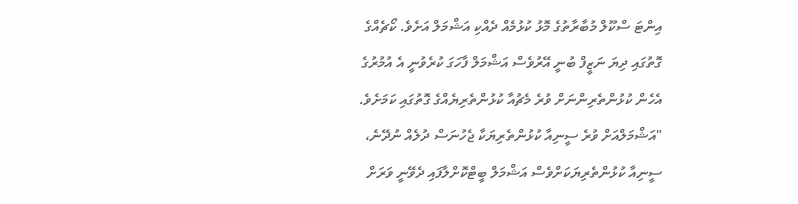އިންޓަ ސްކޫލް މުބާރާތުގެ މޮޅު ކުޅުމެއް ދެއްކި އަޝްމަލް އަށެވެ. ކޯޗެއްގެ ގޮތުގައި ދިޔަ ނަޒީފް ބުނީ އޭރުވެސް އަޝްމަލް ފާހަގަ ކުރެވުނީ އެ އުމުރުގެ އެހެން ކުޅުންތެރިންނަށް ވުރެ މެޗުއާ ކުޅުންތެރިޔެއްގެ ގޮތުގައި ކަމަށެވެ.
"އަޝްމަލްއަށް ވުރެ ސީނިއާ ކުޅުންތެރިޔަކާ ޖެހުނަސް ދުލެއް ނުދޭނެ، ސީނިއާ ކުޅުންތެރިޔަކަށްވެސް އަޝްމަލް ބީޓްކޮށްލާފައި ދެވޭނީ ވަރަށް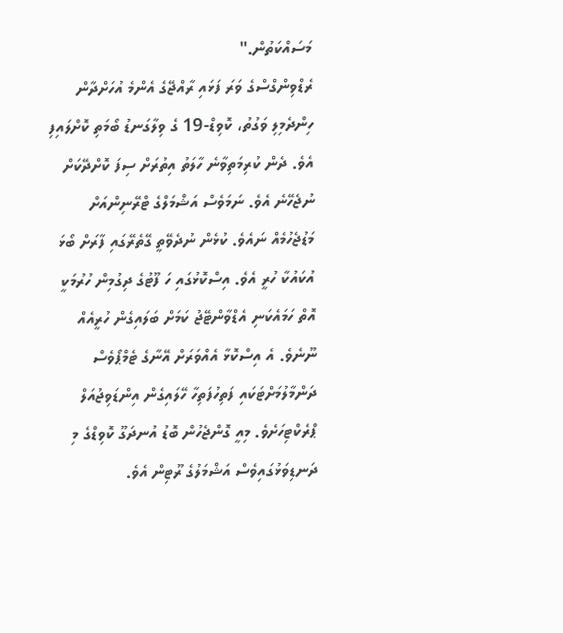މަސައްކަތުން."
ރެޑްވިންގްސްގެ ވަރަ ފަޅައި ރާއްޖޭގެ އެންމެ އުހަށްދާން ހިންދެމިލި ވަގުތު، ކޮވިޑް-19 ގެ ވިލާގަނޑު ބޯމަތި ކޮށްލައިފި އެވެ. ދެން ކުރިމަތިވާނެ ހާލަތު އިތުރަށް ސިފަ ކޮށްދޭކަށް ނުޖެހޭނެ އެވެ. ނަމަވެސް އަޝްމަލްގެ ޓްރޭނިންއަށް މަޑުޖެހުމެއް ނައެވެ. ކުޅެން ނުދެވޭތީ ގޭތެރޭގައި ފާރަށް ބޯޅަ އުކައުކާ ހުރީ އެވެ. އިސްކޮޅުގައި ހަ ފޫޓުގެ ދިގުމިން ހުރުމަކީ އޮތް ހަމައެކަނި އެޑްވާންޓޭޖު ކަމަށް ބަލައިގެން ހުރީއެއް ނޫނެވެ. އެ އިސްކޮޅާ އެއްވަރަށް އޭނާގެ ޓެމްޕޯވެސް ދަންމާލުމަށްޓަކައި ފަތިހުފަތިހާ ހޭލައިގެން އިންޑަވިޖުއަލް ޕްރެކްޓިހަށެވެ. މިއީ ގޮންޖެހުން ބޮޑު އުނދަގޫ ކޮވިޑްގެ މި ދަނޑިވަޅުގައިވެސް އަޝްމަލުގެ ރޫޓިން އެވެ.